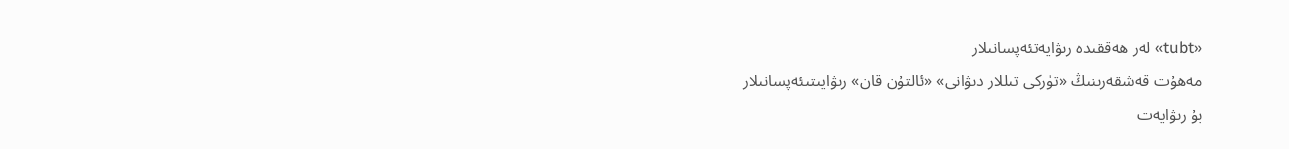«tubt» لەر ھەققىدە رىۋايەتئەپسانىلار
مەھۇت قەشقەرىنىڭ «تۈركى تىللار دىۋانى» «ئالتۇن قان» رىۋايىتىئەپسانىلار
بۇ رىۋايەت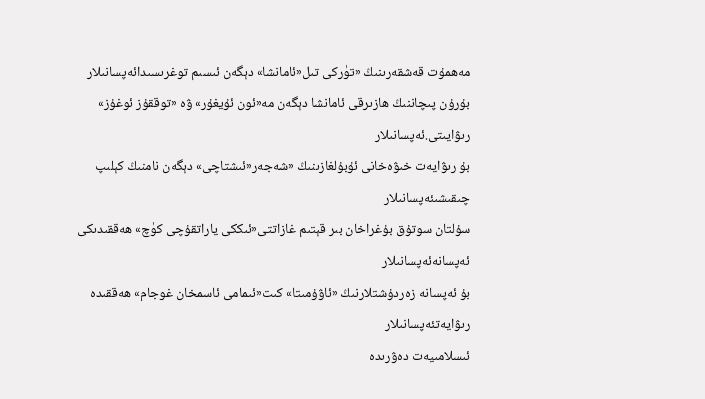مەھمۇت قەشقەرىنىڭ «تۈركى تىل«ئامانشا» دېگەن ئىسىم توغرىسىدائەپسانىلار
بۇرۇن پىچاننىڭ ھازىرقى ئامانشا دېگەن مە«ئون ئۇيغۇر» ۋە «توققۇز ئوغۇز» رىۋايىتى.ئەپسانىلار
بۇ رىۋايەت خىۋەخانى ئۇبۇلغازىنىڭ «شەجەر«ئىشتاچى» دېگەن نامنىڭ كېلىپ چىقىشىئەپسانىلار
سۇلتان سوتۇق بۇغراخان بىر قېتىم غازاتتى«ئىككى ياراتقۇچى كۈچ» ھەققىدىكى ئەپسانەئەپسانىلار
بۇ ئەپسانە زەردۇشتلارنىڭ «ئاۋۇمىتا» كىت«ئىمامى ئاسمخان غوجام» ھەققىدە رىۋايەتئەپسانىلار
ئىسلامىيەت دەۋرىدە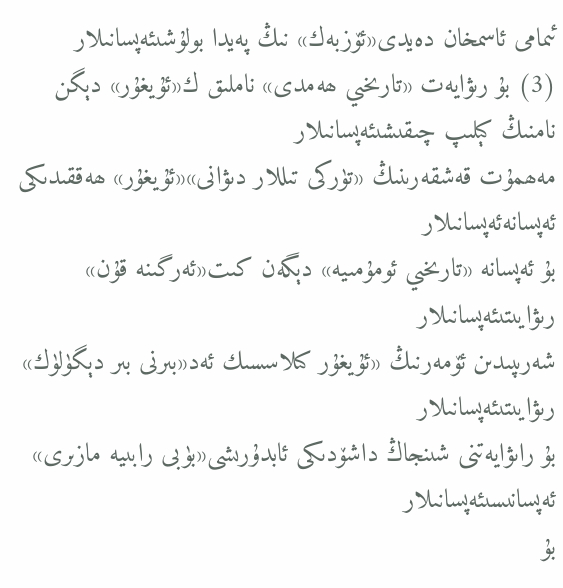ئىمامى ئاسمخان دەيدى«ئۆزبەك» نىڭ پەيدا بولۇشىئەپسانىلار
(3) بۇ رىۋايەت «تارىخىي ھەمدى» ناملىق ك«ئۇيغۇر» دېگن نامنىڭ كېلىپ چىقىشىئەپسانىلار
مەھمۇت قەشقەرىنىڭ «تۈركى تىللار دىۋانى»«ئۇيغۇر» ھەققىدىكى ئەپسانەئەپسانىلار
بۇ ئەپسانە «تارىخىي ئومۇمىيە» دېگەن كىت«ئەرگىنە قۇن» رىۋايىتىئەپسانىلار
شەرىپىدىن ئۆمەرنىڭ «ئۇيغۇر كىلاسسىك ئەد«بىرنى بىر دېگۈلۈك» رىۋايىتىئەپسانىلار
بۇ راىۋايەتنى شىنجاڭ داشۆدىكى ئابدۇرىشى«بۈبى رابىيە مازىرى» ئەپسانىسىئەپسانىلار
بۇ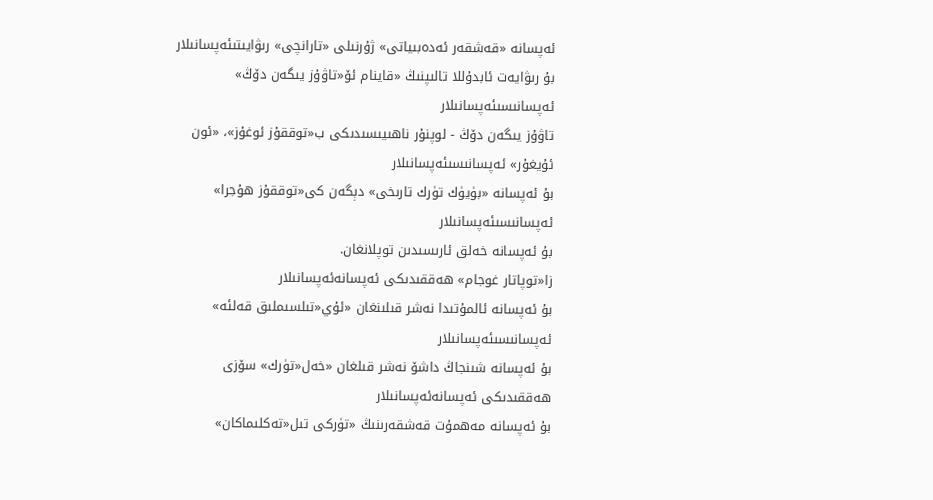ئەپسانە «قەشقەر ئەدەبىياتى» ژۇرنىلى «تارانچى» رىۋايىتىئەپسانىلار
بۇ رىۋايەت ئابدۇللا تالىپنىڭ «قاينام ئۆ«تاۋۇز يىگەن دۆڭ» ئەپسانىسىئەپسانىلار
تاۋۇز يىگەن دۆڭ - لوپنۇر ناھىيىسىدىكى ب«توققۇز ئوغۇز»، «ئون ئۇيغۇر» ئەپسانىسىئەپسانىلار
بۇ ئەپسانە «بۈيۈك تۈرك تارىخى» دېگەن كى«توققۇز ھۇجرا» ئەپسانىسىئەپسانىلار
بۇ ئەپسانە خەلق ئارىسىدىن توپلانغان.
زا«توپاتار غوجام» ھەققىدىكى ئەپسانەئەپسانىلار
بۇ ئەپسانە ئالمۇتىدا نەشر قىلىنغان «ئۇي«تىلسىملىق قەلئە» ئەپسانىسىئەپسانىلار
بۇ ئەپسانە شىنجاڭ داشۆ نەشر قىلغان «خەل«تۈرك» سۆزى ھەققىدىكى ئەپسانەئەپسانىلار
بۇ ئەپسانە مەھمۇت قەشقەرىنىڭ «تۈركى تىل«تەكلىماكان»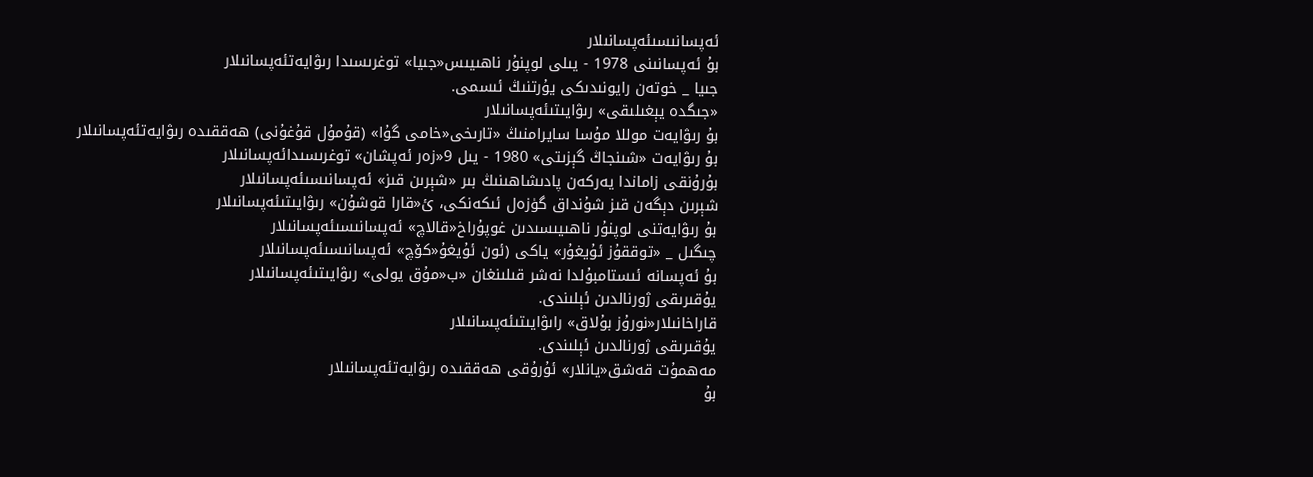ئەپسانىسىئەپسانىلار
بۇ ئەپسانىنى 1978 - يىلى لوپنۇر ناھىيىس«جىيا» توغرىسىدا رىۋايەتئەپسانىلار
جىيا _ خوتەن رايونىدىكى يۇرتنىڭ ئىسمى.
«جىگدە يېغىلىقى» رىۋايىتىئەپسانىلار
بۇ رىۋايەت موللا مۇسا سايرامنىڭ «تارىخى«خامى گۇا» (قۇمۇل قۇغۇنى) ھەققىدە رىۋايەتئەپسانىلار
بۇ رىۋايەت «شىنجاڭ گېزىتى» 1980 - يىل 9«زەر ئەپشان» توغرىسىدائەپسانىلار
بۇرۇنقى زاماندا يەركەن پادىشاھىنىڭ بىر «شېرىن قىز» ئەپسانىسىئەپسانىلار
شېرىن دېگەن قىز شۇنداق گۈزەل ئىكەنكى، ئ«قارا قوشۇن» رىۋايىتىئەپسانىلار
بۇ رىۋايەتنى لوپنۇر ناھىيىسىدىن غوپۇراخ«قالاچ» ئەپسانىسىئەپسانىلار
چىگىل _ «توققۇز ئۇيغۇر» ياكى (ئون ئۇيغۇ«كۆچ» ئەپسانىسىئەپسانىلار
بۇ ئەپسانە ئىستامبۇلدا نەشر قىلىنغان «ب«مۇق يولى» رىۋايىتىئەپسانىلار
يۇقىرىقى ژورنالدىن ئېلىندى.
قاراخانىلار«نورۇز بۇلاق» راىۋايىتىئەپسانىلار
يۇقىرىقى ژورنالدىن ئېلىندى.
مەھمۇت قەشق«يانلار» ئۇرۇقى ھەققىدە رىۋايەتئەپسانىلار
بۇ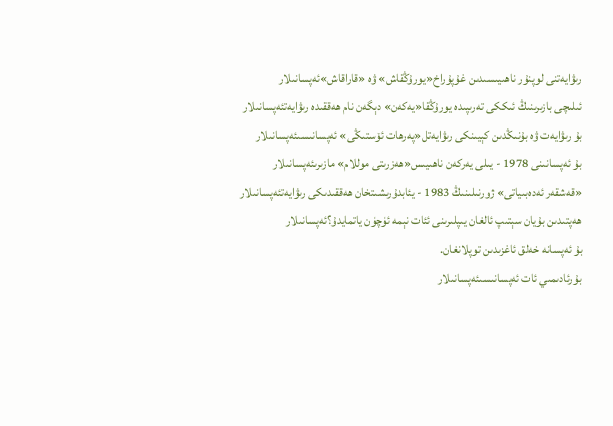رىۋايەتنى لوپنۇر ناھىيىسىدىن غۇپۇراخ«يورۇڭقاش» ۋە «قاراقاش»ئەپسانىلار
ئىلىچى بازىرىنىڭ ئىككى تەرىپىدە يورۇڭقا«يەكەن» دېگەن نام ھەققىدە رىۋايەتئەپسانىلار
بۇ رىۋايەت ۋە بۇنىڭدىن كېيىنكى رىۋايەتل«پەرھات ئۆستىڭى» ئەپسانىسىئەپسانىلار
بۇ ئەپسانىنى 1978 - يىلى يەركەن ناھىيىس«ھەزرىتى موللام» مازىرىئەپسانىلار
«قەشقەر ئەدەبىياتى» ژورنىلىنىڭ 1983 - يئابدۇرىشىتخان ھەققىدىكى رىۋايەتئەپسانىلار
ھەپتىدىن بۇيان سېتىپ ئالغان يىپلىرىنى ئئات نېمە ئۈچۈن ياتمايدۇ؟ئەپسانىلار
بۇ ئەپسانە خەلق ئاغزىدىن توپلانغان.
بۇرئادىمىي ئات ئەپسانىسىئەپسانىلار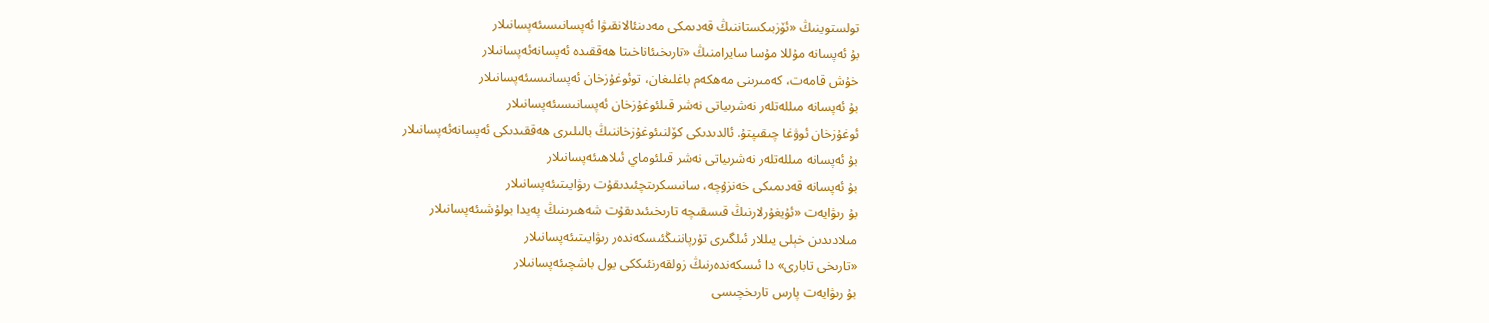تولستوينىڭ «ئۆزبىكستاننىڭ قەدىمكى مەدىنئالانقىۋا ئەپسانىسىئەپسانىلار
بۇ ئەپسانە مۇللا مۇسا سايرامنىڭ «تارىخىئاناخىتا ھەققىدە ئەپسانەئەپسانىلار
خۇش قامەت، كەمىرىنى مەھكەم باغلىغان، توئوغۇزخان ئەپسانىسىئەپسانىلار
بۇ ئەپسانە مىللەتلەر نەشرىياتى نەشر قىلئوغۇزخان ئەپسانىسىئەپسانىلار
ئوغۇزخان ئوۋغا چىقىپتۇ. ئالدىدىكى كۆلنىئوغۇزخاننىڭ بالىلىرى ھەققىدىكى ئەپسانەئەپسانىلار
بۇ ئەپسانە مىللەتلەر نەشرىياتى نەشر قىلئوماي ئىلاھىئەپسانىلار
بۇ ئەپسانە قەدىمىكى خەنزۇچە، سانىسكرىتچئىدىقۇت رىۋايىتىئەپسانىلار
بۇ رىۋايەت «ئۇيغۇرلارنىڭ قىسقىچە تارىخىئىدىقۇت شەھىرىنىڭ پەيدا بولۇشىئەپسانىلار
مىلادىدىن خېلى يىللار ئىلگىرى تۇرپاننىڭئىسكەندەر رىۋايىتىئەپسانىلار
«تارىخى تابارى» دا ئىسكەندەرنىڭ زولقەرنئىككى يول باشچىئەپسانىلار
بۇ رىۋايەت پارس تارىخچىسى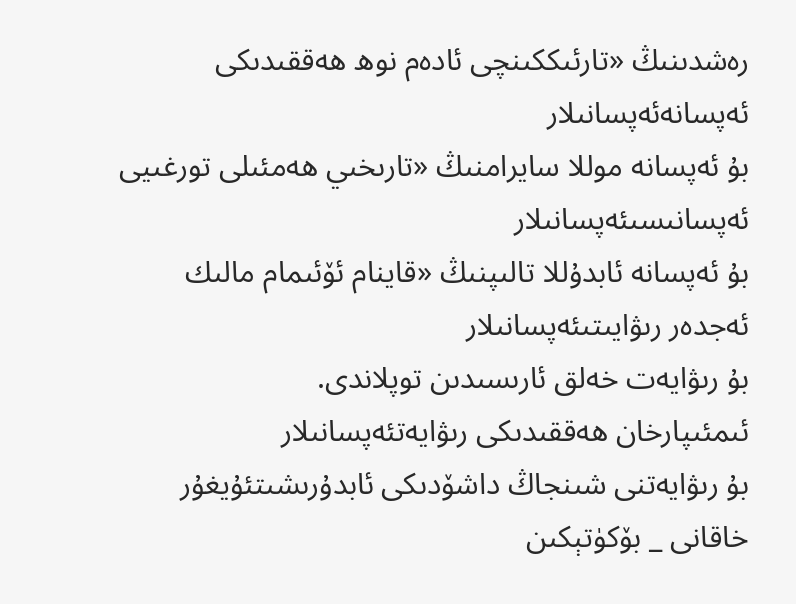رەشدىنىڭ «تارئىككىنچى ئادەم نوھ ھەققىدىكى ئەپسانەئەپسانىلار
بۇ ئەپسانە موللا سايرامنىڭ «تارىخىي ھەمئىلى تورغىيى ئەپسانىسىئەپسانىلار
بۇ ئەپسانە ئابدۇللا تالىپنىڭ «قاينام ئۆئىمام مالىك ئەجدەر رىۋايىتىئەپسانىلار
بۇ رىۋايەت خەلق ئارىسىدىن توپلاندى.
ئىمئىپارخان ھەققىدىكى رىۋايەتئەپسانىلار
بۇ رىۋايەتنى شىنجاڭ داشۆدىكى ئابدۇرىشىتئۇيغۇر خاقانى _ بۆكۈتېكىن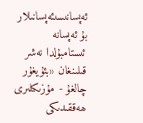ئەپسانىسىئەپسانىلار
بۇ ئەپسانە ئىستامبۇلدا نەشر قىلىنغان «بئۇيغۇر چالغۇ - مۇزىكىلىرى ھەققىدىكى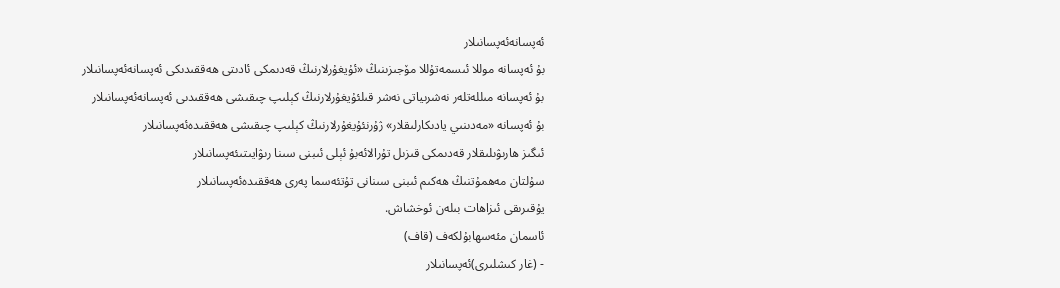ئەپسانەئەپسانىلار
بۇ ئەپسانە موللا ئىسمەتۇللا مۆجىزىنىڭ «ئۇيغۇرلارنىڭ قەدىمكى ئادىتى ھەققىدىكى ئەپسانەئەپسانىلار
بۇ ئەپسانە مىللەتلەر نەشرىياتى نەشر قىلئۇيغۇرلارنىڭ كېلىپ چىقىشى ھەققىدىى ئەپسانەئەپسانىلار
بۇ ئەپسانە «مەدىنىي يادىكارلىقلار» ژۇرنئۇيغۇرلارنىڭ كېلىپ چىقىشى ھەققىدەئەپسانىلار
ئىگىز ھارىۋىلىقلار قەدىمكى قىزىل تۇرالائەبۇ ئېلى ئىبنى سىنا رىۋايىتىئەپسانىلار
سۇلتان مەھمۇتنىڭ ھەكىم ئىبنى سىنانى تۇتئەسما پەرى ھەققىدەئەپسانىلار
يۇقىرىقى ئىزاھات بىلەن ئوخشاش.
ئاسمان مئەسھابۇلكەف (قاف)
- (غار كىشلىرى)ئەپسانىلار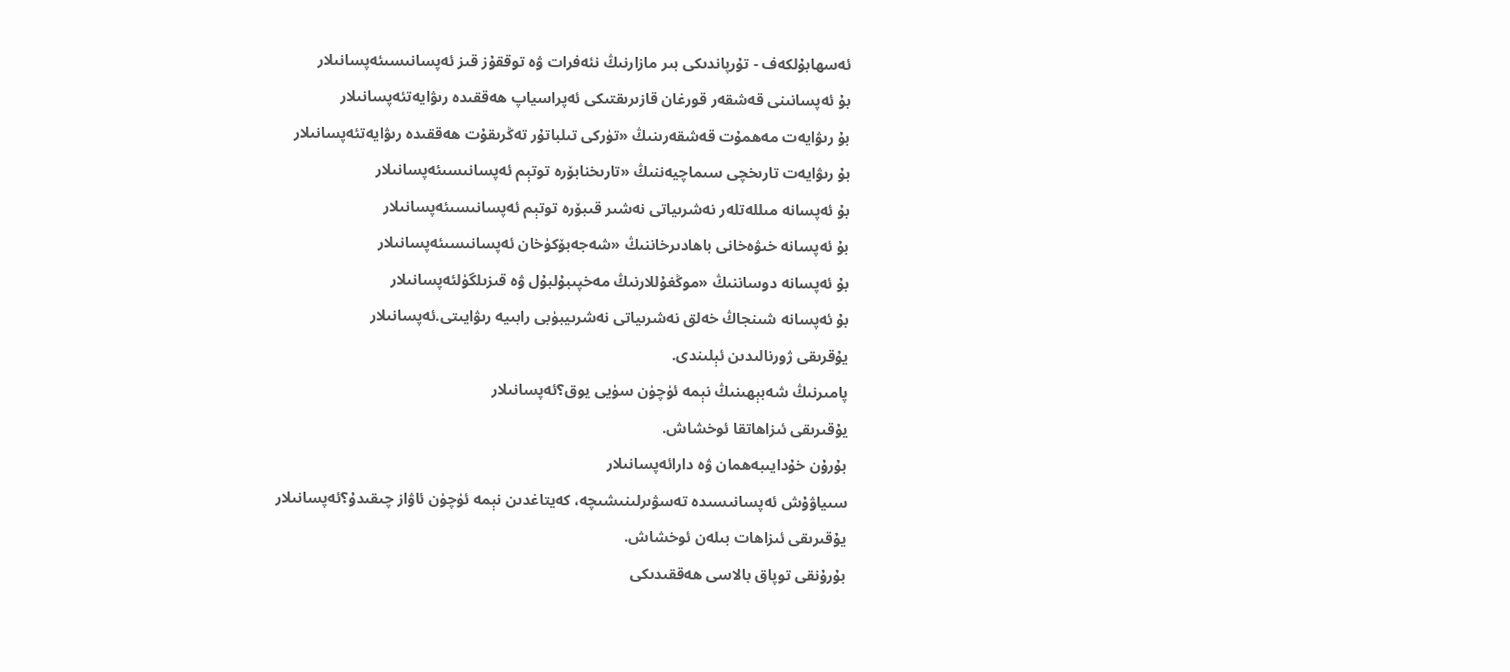ئەسھابۇلكەف - تۇرپاندىكى بىر مازارنىڭ نئەفرات ۋە توققۇز قىز ئەپسانىسىئەپسانىلار
بۇ ئەپسانىنى قەشقەر قورغان قازىرىقتىكى ئەپراسياپ ھەققىدە رىۋايەتئەپسانىلار
بۇ رىۋايەت مەھمۇت قەشقەرىنىڭ «تۈركى تىلباتۇر تەڭرىقۇت ھەققىدە رىۋايەتئەپسانىلار
بۇ رىۋايەت تارىخچى سىماچيەننىڭ «تارىخنابۆرە توتېم ئەپسانىسىئەپسانىلار
بۇ ئەپسانە مىللەتلەر نەشرىياتى نەشىر قىبۆرە توتېم ئەپسانىسىئەپسانىلار
بۇ ئەپسانە خىۋەخانى باھادىرخاننىڭ «شەجەبۆكۈخان ئەپسانىسىئەپسانىلار
بۇ ئەپسانە دوساننىڭ «موڭغۇللارنىڭ مەخپىبۇلبۇل ۋە قىزىلگۈلئەپسانىلار
بۇ ئەپسانە شىنجاڭ خەلق نەشرىياتى نەشرىيبۈبى رابىيە رىۋايىتى.ئەپسانىلار
يۇقرىقى ژورنالىدىن ئېلىندى.
پامىرنىڭ شەبېھىنىڭ نېمە ئۈچۈن سۈيى يوق؟ئەپسانىلار
يۇقىرىقى ئىزاھاتقا ئوخشاش.
بۇرۇن خۇدايىبەھمان ۋە دارائەپسانىلار
سىياۋۇش ئەپسانىسىدە تەسۋىرلىنىشىچە، كەيتاغدىن نېمە ئۈچۈن ئاۋاز چىقىدۇ؟ئەپسانىلار
يۇقىرىقى ئىزاھات بىلەن ئوخشاش.
بۇرۇنقى توپاق بالاسى ھەققىدىكى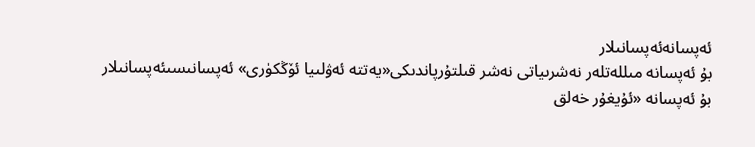ئەپسانەئەپسانىلار
بۇ ئەپسانە مىللەتلەر نەشرىياتى نەشر قىلتۇرپاندىكى«يەتتە ئەۋلىيا ئۆڭكۈرى» ئەپسانىسىئەپسانىلار
بۇ ئەپسانە «ئۇيغۇر خەلق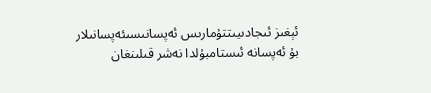ئېغىز ئىجادىيىتتۇمارىس ئەپسانىسىئەپسانىلار
بۇ ئەپسانە ئىستامبۇلدا نەشر قىلىنغان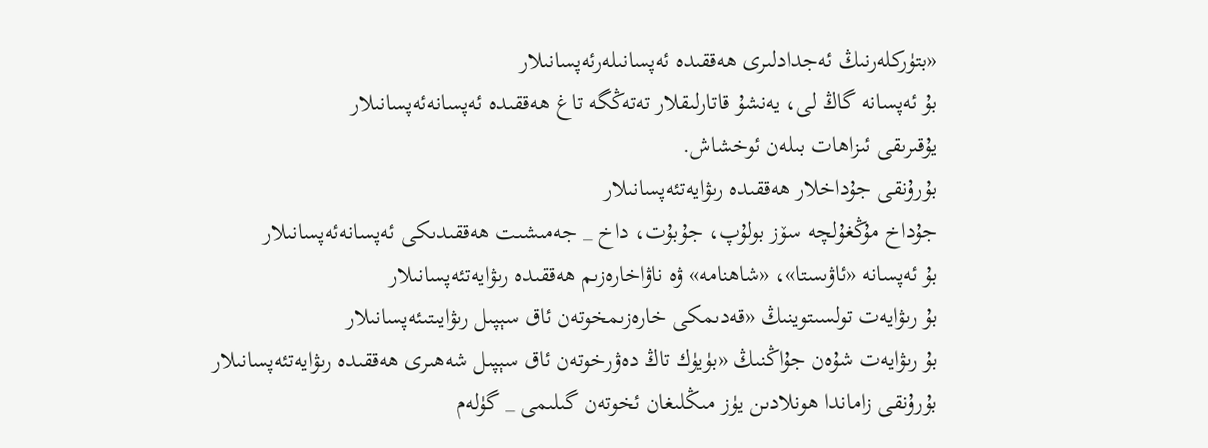«بتۈركلەرنىڭ ئەجدادلىرى ھەققىدە ئەپسانىلەرئەپسانىلار
بۇ ئەپسانە گاڭ لى، يەنشۇ قاتارلىقلار تەتەڭگە تاغ ھەققىدە ئەپسانەئەپسانىلار
يۇقىرىقى ئىزاھات بىلەن ئوخشاش.
بۇرۇنقى جۇداخلار ھەققىدە رىۋايەتئەپسانىلار
جۇداخ مۇڭغۇلچە سۆز بولۇپ، جۇبۇت، داخ _ جەمىشىت ھەققىدىكى ئەپسانەئەپسانىلار
بۇ ئەپسانە «ئاۋىستا»، «شاھنامە» ۋە ناۋاخارەزىم ھەققىدە رىۋايەتئەپسانىلار
بۇ رىۋايەت تولسىتوينىڭ «قەدىمكى خارەزىمخوتەن ئاق سېپىل رىۋايىتىئەپسانىلار
بۇ رىۋايەت شۇەن جۇاڭنىڭ «بۈيۈك تاڭ دەۋرخوتەن ئاق سېپىل شەھىرى ھەققىدە رىۋايەتئەپسانىلار
بۇرۇنقى زاماندا ھونلادىن يۈز مىڭلىغان ئخوتەن گىلىمى _ گۈلەم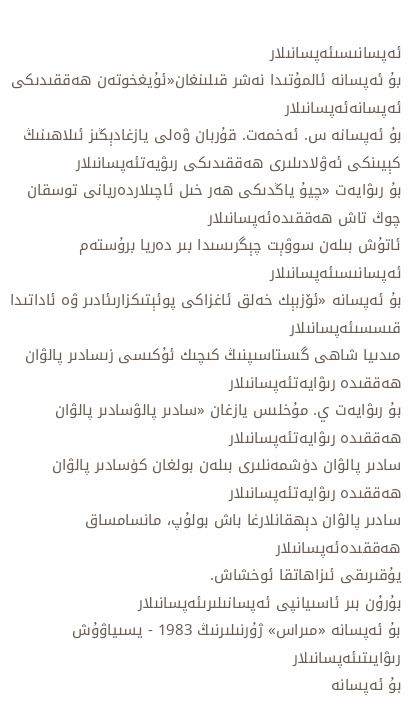ئەپسانىسىئەپسانىلار
بۇ ئەپسانە ئالمۇتىدا نەشر قىلىنغان«ئۇيغخوتەن ھەققىدىكى ئەپسانەئەپسانىلار
بۇ ئەپسانە س. ئەخمەت. قۇربان ۋەلى يازغادېڭىز ئىلاھىنىڭ كېيىنكى ئەۋلادىلىرى ھەققىدىكى رىۋيەتئەپسانىلار
بۇ رىۋايەت «چيۇ ياڭدىكى ھەر خىل ئاچىلاردەريانى توسقان چوڭ تاش ھەققىدەئەپسانىلار
ئاتۇش بىلەن سوۋېت چېگرىسىدا بىر دەريا برۇستەم ئەپسانىسىئەپسانىلار
بۇ ئەپسانە «ئۆزبېك خەلق ئاغزاكى پوئېتىكزارىئادىر ۋە ئاداتىدا قىسسىئەپسانىلار
مىدىيا شاھى گىستاسىپنىڭ كىچىك ئۇكىسى زىسادىر پالۋان ھەققىدە رىۋايەتئەپسانىلار
بۇ رىۋايەت ي. مۇخلىس يازغان «سادىر پالۋسادىر پالۋان ھەققىدە رىۋايەتئەپسانىلار
سادىر پالۋان دۈشمەنلىرى بىلەن بولغان كۈسادىر پالۋان ھەققىدە رىۋايەتئەپسانىلار
سادىر پالۋان دېھقانلارغا باش بولۇپ، مانسامساق ھەققىدەئەپسانىلار
يۇقىرىقى ئىزاھاتقا ئوخشاش.
بۇرۇن بىر ئاسىيانپى ئەپسانىلىرىئەپسانىلار
بۇ ئەپسانە «مىراس» ژۇرنىلىرنىڭ 1983 - يسىياۋۇش رىۋايىتىئەپسانىلار
بۇ ئەپسانە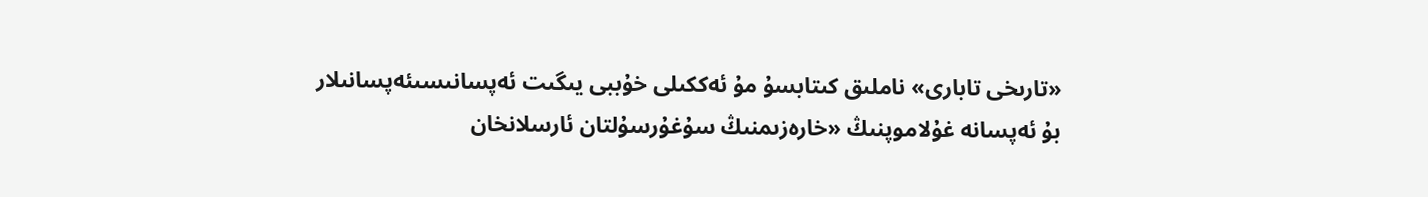«تارىخى تابارى» ناملىق كىتابسۇ مۇ ئەككىلى خۇببى يىگىت ئەپسانىسىئەپسانىلار
بۇ ئەپسانە غۇلاموپنىڭ «خارەزىمنىڭ سۇغۇرسۇلتان ئارسلانخان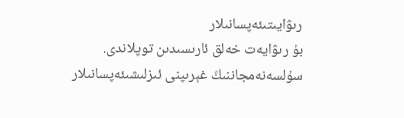رىۋايىتىئەپسانىلار
بۇ رىۋايەت خەلق ئارىسىدىن توپلاندى.
سۇلسەنەمجاننىڭ غېرىپنى ئىزلىشىئەپسانىلار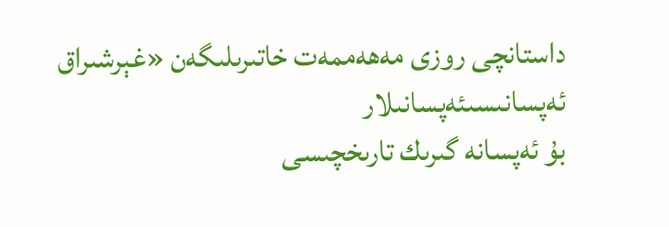داستانچى روزى مەھەممەت خاتىرىلىگەن «غېرشىراق ئەپسانىسىئەپسانىلار
بۇ ئەپسانە گىرىك تارىخچىسى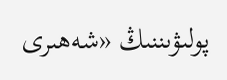پولىۋىننىڭ «شەھىرى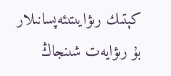كېتىك رىۋايىتىئەپسانىلار
بۇ رىۋايەت شىنجاڭ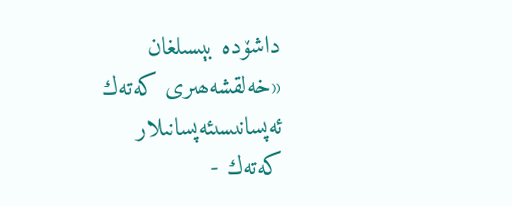داشۆدە بېسىلغان «خەلقشەھىرى كەتەك ئەپسانىسىئەپسانىلار
كەتەك -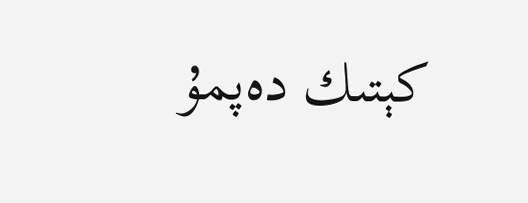كېتىك دەپمۇ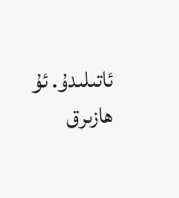ئاتىلىدۇ. ئۇ ھازىرق